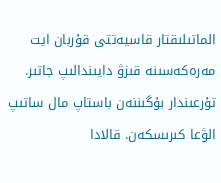الماتىلىقتار قاسيەتتى قۇربان ايت مەرەكەسىنە قىزۋ دايىندالىپ جاتىر. تۇرعىندار بۇگىننەن باستاپ مال ساتىپ الۋعا كىرىسكەن. قالادا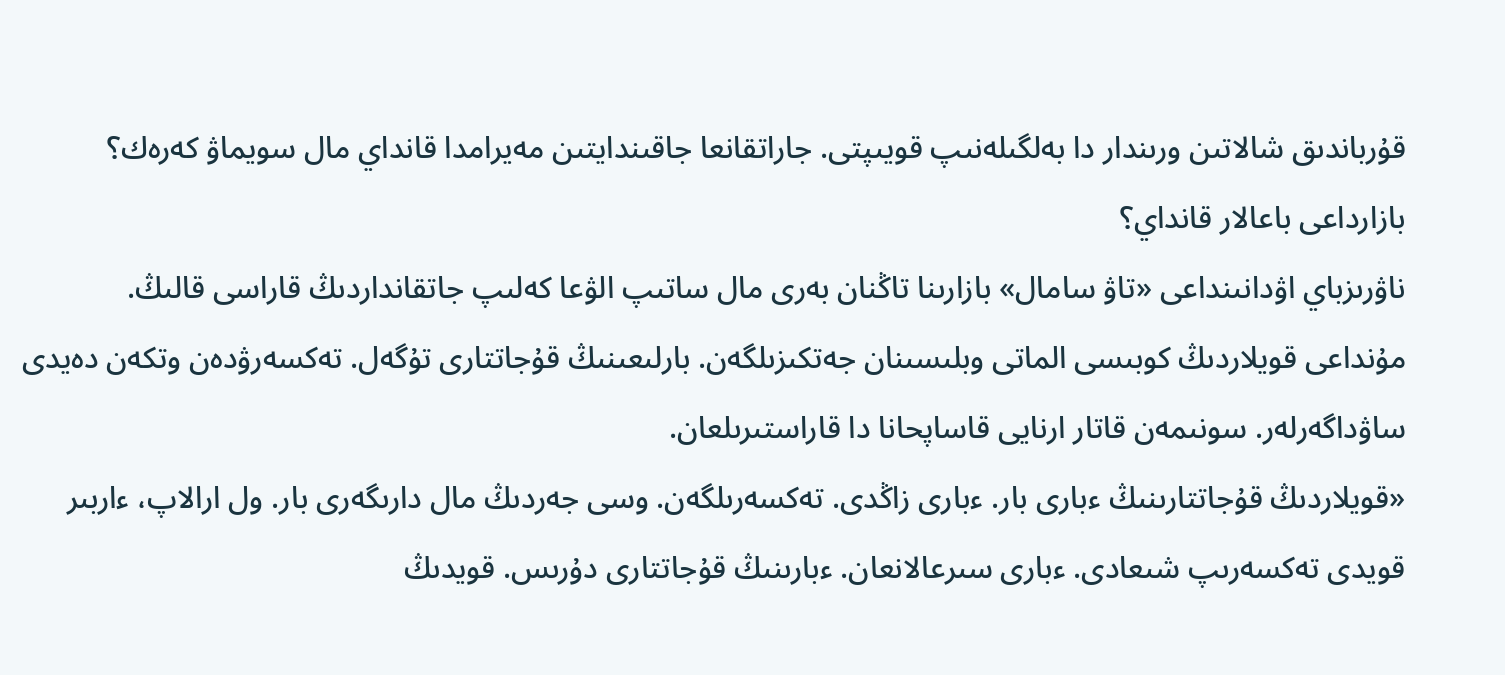قۇرباندىق شالاتىن ورىندار دا بەلگىلەنىپ قويىپتى. جاراتقانعا جاقىندايتىن مەيرامدا قانداي مال سويماۋ كەرەك؟ بازارداعى باعالار قانداي؟
ناۋرىزباي اۋدانىنداعى «تاۋ سامال» بازارىنا تاڭنان بەرى مال ساتىپ الۋعا كەلىپ جاتقانداردىڭ قاراسى قالىڭ. مۇنداعى قويلاردىڭ كوبىسى الماتى وبلىسىنان جەتكىزىلگەن. بارلىعىنىڭ قۇجاتتارى تۇگەل. تەكسەرۋدەن وتكەن دەيدى ساۋداگەرلەر. سونىمەن قاتار ارنايى قاساپحانا دا قاراستىرىلعان.
«قويلاردىڭ قۇجاتتارىنىڭ ءبارى بار. ءبارى زاڭدى. تەكسەرىلگەن. وسى جەردىڭ مال دارىگەرى بار. ول ارالاپ، ءاربىر قويدى تەكسەرىپ شىعادى. ءبارى سىرعالانعان. ءبارىنىڭ قۇجاتتارى دۇرىس. قويدىڭ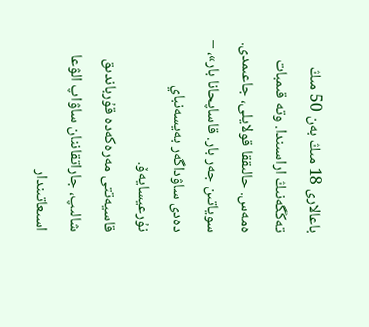باعالارى 18 مىڭ بەن 50 مىڭ تەڭگەنىڭ اراسىندا. وتە قىمبات ەمەس. حالىققا قولايلى، جاعىمدى. سوياتىن جەر بار. قاساپحانا بار»، – دەدى ساۋداگەر بەيسەنباي نۇرعيسايەۆ.
قاسيەتتى مەرەكەدە قۇرباندىق شالىپ، جاراتقاننان ساۋاپ الۋعا اسىعاتىندار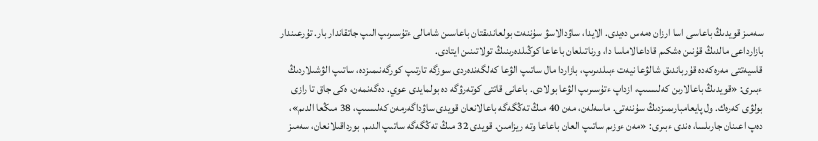سەمىز قويدىڭ باعاسى اسا ارزان ەمەس دەيدى. الايدا، ساۋدالاسۋ سۇننەت بولعاندىقتان باعاسىن شامالى ءتۇسىرىپ الىپ جاتقاندار بار. تۇرعىندار بازارداعى مالدىڭ قۇنىن ەشكىم قاداعالاماسا دا، ورناتىلعان باعاعا كوڭىلدەرىنىڭ تولاتىنىن ايتادى.
قاسيەتتى مەرەكەدە قۇرباندىق شالۋعا نيەت ءبىلدىرىپ، بازاردا مال ساتىپ الۋعا كەلگەندەردى سوزگە تارتىپ كورگەنىمىزدە، ساتىپ الۋشىلاردىڭ ءبىرى: «قويدىڭ باعالارىن كەلىسىپ، ازداپ ءتۇسىرىپ الۋعا بولادى. باعانى قاتتى كوتەرۋگە دە بولمايدى عوي. دەگەنمەن، ەكى جاق تا رازى بولۋى كەرەك. ول پايعامبارىمىزدىڭ سۇننەتى. ماسەلەن، مەن 40 مىڭ تەڭگەگە باعالانعان قويدى ساۋداگەرمەن كەلىسىپ، 38 مىڭعا الدىم»، دەپ اعىنان جارىلسا، ەندى ءبىرى: «مەن ءوزىم ساتىپ العان باعاعا وتە ريزامىن. قويدى 32 مىڭ تەڭگەگە ساتىپ الدىم. بورداقىلانعان، سەمىز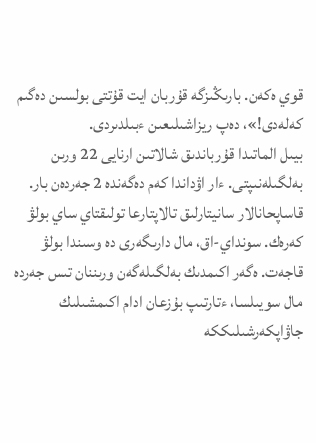قوي ەكەن. بارىڭىزگە قۇربان ايت قۇتتى بولسىن دەگىم كەلەدى!»، دەپ ريزاشىلىعىن ءبىلدىردى.
بيىل الماتىدا قۇرباندىق شالاتىن ارنايى 22 ورىن بەلگىلەنىپتى. ءار اۋداندا كەم دەگەندە 2 جەردەن بار. قاساپحانالار سانيتارلىق تالاپتارعا تولىقتاي ساي بولۋ كەرەك. سونداي-اق، مال دارىگەرى دە وسىندا بولۋ قاجەت. ەگەر اكىمدىك بەلگىلەگەن ورىننان تىس جەردە مال سويىلسا، ءتارتىپ بۇزعان ادام اكىمشىلىك جاۋاپكەرشىلىككە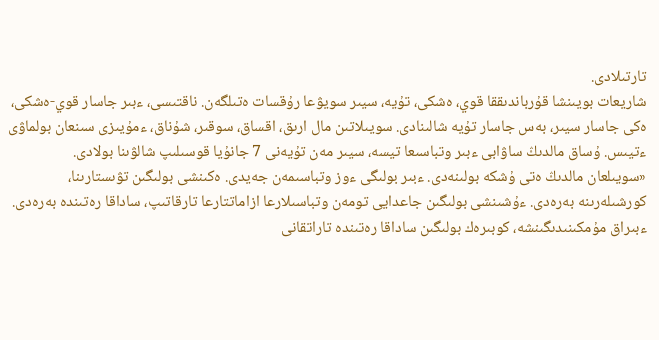تارتىلادى.
شاريعات بويىنشا قۇرباندىققا قوي، ەشكى، تۇيە، سيىر سويۋعا رۇقسات ەتىلگەن. ناقتىسى، ءبىر جاسار قوي-ەشكى، ەكى جاسار سيىر، بەس جاسار تۇيە شالىنادى. سويىلاتىن مال ارىق، اقساق، سوقىر، شۇناق، ءمۇيىزى سىنعان بولماۋى ءتيىس. ۇساق مالدىڭ ساۋابى ءبىر وتباسىعا تيسە، سيىر مەن تۇيەنى 7 جانۇيا قوسىلىپ شالۋىنا بولادى.
«سويىلعان مالدىڭ ەتى ۇشكە بولىنەدى. ءبىر بولىگى ءوز وتباسىمەن جەيدى. ەكىنشى بولىگىن تۋىستارىنا، كورشىلەرىنە بەرەدى. ءۇشىنشى بولىگىن جاعدايى تومەن وتباسىلارعا ازاماتتارعا تارقاتىپ، ساداقا رەتىندە بەرەدى. ءبىراق مۇمكىنىدىگىنشە، كوبىرەك بولىگىن ساداقا رەتىندە تاراتقانى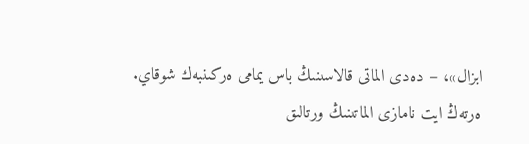ابزال»، – دەدى الماتى قالاسىنىڭ باس يمامى ەركىنبەك شوقاي.
ەرتەڭ ايت نامازى الماتىنىڭ ورتالىق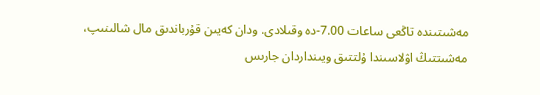مەشىتىندە تاڭعى ساعات 7.00-دە وقىلادى. ودان كەيىن قۇرباندىق مال شالىنىپ، مەشىتتىڭ اۋلاسىندا ۇلتتىق ويىنداردان جارىس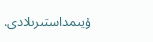ۇيىمداستىرىلادى.